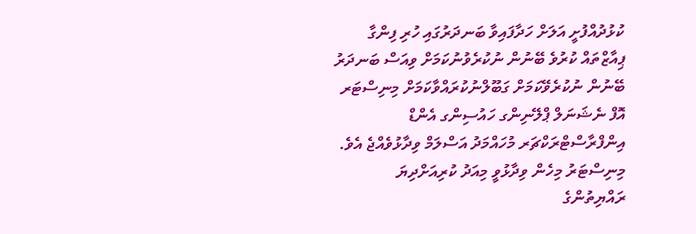ކުޅުދުއްފުށީ އަލަށް ހަދާފައިވާ ބަނދަރުގައި ހުރި ފިންގާ ޕިއާޒްތައް ކުރުވެ ބޭނުން ނުކުރެވުނުކަމަށް ވިއަސް ބަނދަރު ބޭނުން ނުކުރެވޭކަމަށް ގަބޫލްނުކުރައްވާކަމަށް މިނިސްޓަރ އޮފް ނެޝަނަލް ޕްލޭނިންގ ހައުސިންގ އެންޑް އިންފްރާސްޓްރަކްޗަރ މުހައްމަދު އަސްލަމް ވިދާޅުވެއްޖެ އެވެ.
މިނިސްޓަރު މިހެން ވިދާޅުވީ މިއަދު ކުރިއަށްދިޔަ ރައްޔިތުންގެ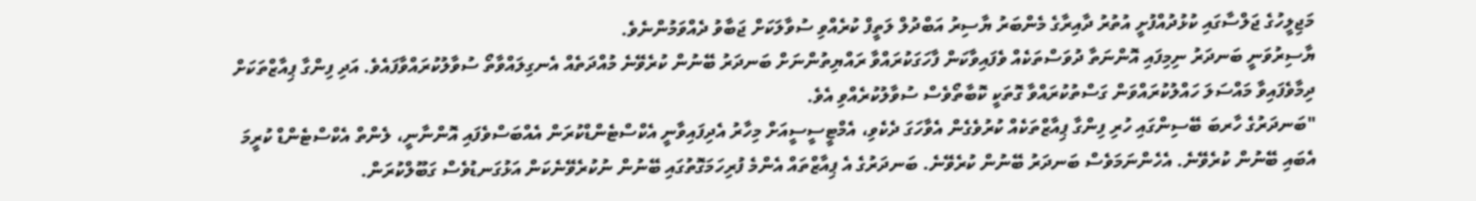މަޖިލީހުގެ ޖަލްސާގައި ކުޅުދުއްފުށީ އުތުރު ދާއިރާގެ މެންބަރު ޔާސިރު އަބްދުލް ލަތީފް ކުރެއްވި ސުވާލަކަށް ޖަބާވު ދެއްވަމުންނެވެ.
ޔާސިރުވަނީ ބަނދަރު ނިމިފައި އޮންނަތާ ދުވަސްތަކެއް ވެފައިވާކަން ފާހަގަކުރައްވާ ރައްޔިތުންނަށް ބަނދަރު ބޭނުން ކުރެވޭނެ މުއްދަތެއް އެނގިލައްވާތޯ ސުވާލުކުރައްވާފައެވެ. އަދި ފިންގާ ޕިއާޒްތަކަށް ދިމާވެފައިވާ މައްސަލަ ހައްލުކުރައްވަން ގަސްތުކުރައްވާ ގޮތަކީ ކޮބާތޯވެސް ސުވާލުކުރެއްވި އެވެ.
"ބަނދަރުގެ ހާރބަ ބޭސިންގައި ހުރި ފިންގާ ޕިއާޒްތަކެއް ކުރުވެގެން އެވާހަގަ ދެކެވި، އެމްޓީސީސީއަށް މިހާރު އެދިފައިވާނީ އެކްސްޓެންޑްކުރަން އެއްބަސްވެފައި އޮންނާނީ، ލެންތް އެކްސްޓެންޑް ކުރީމަ އެބައި ބޭނުން ކުރެވޭނެ. އެހެންނަމަވެސް ބަނދަރު ބޭނުން ކުރެވޭނެ. ބަނދަރުގެ އެ ޕިއާޒްތައް އެންމެ ފުރިހަމަގޮތުގައި ބޭނުން ނުކުރެވޭނެކަން އަޅުގަނޑުވެސް ގަބޫލްކުރަން.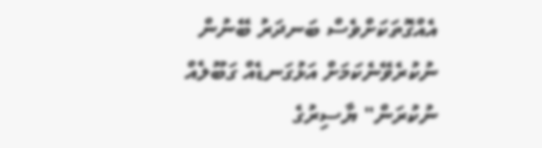އެއްގޮތަކަށްވެސް ބަނދަރު ބޭނުން ނުކުރެވޭނެކަމަށް އަޅުގަނޑެއް ގަބޫލެއް ނުކުރަން" ޔާސިރުގެ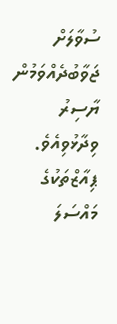ސުވާލަށް ޖަވާބުދެއްވަމުން ޔާސިރު ވިދާޅުވިއެވެ.
ޕިއާޒްތަކުގެ މައްސަލަ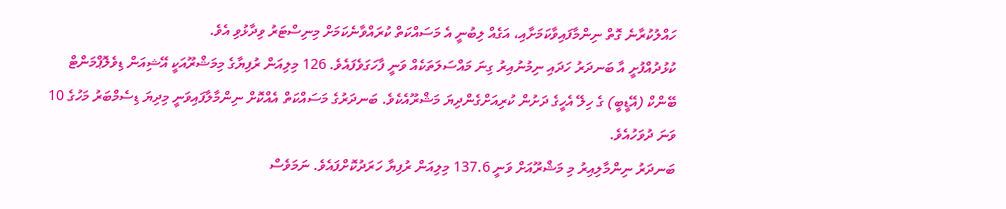ހައްލުކުރާނެ ގޮތް ނިންމާފައިވާކަމަށާއި، އަގެއް ލިބުނީ އެ މަސައްކަތް ކުރައްވާނެކަމަށް މިނިސްޓަރު ވިދާޅުވި އެވެ.
ކުޅުދުއްފުށީ އާ ބަނދަރު ހަދައި ނިމުނުއިރު ގިނަ މައްސަލަތަކެއް ވަނީ ފާހަގަވެފައެވެ. 126 މިލިއަން ރުފިޔާގެ މިމަޝްރޫއަކީ އޭޝިއަން ޑިވެލޮޕްމަންޓް ބޭންކް (އޭޑީބީ) ގެ ހިލޭ އެހީގެ ދަށުން ކުރިއަށްގެންދިޔަ މަޝްރޫއެކެވެ. ބަނދަރުގެ މަސައްކަތް އެއްކޮށް ނިންމާލާފައިވަނީ މިދިޔަ ޑިސެމްބަރު މަހުގެ 10 ވަނަ ދުވަހުއެވެ.
ބަނދަރު ނިންމާލިއިރު މި މަޝްރޫއަށް ވަނީ 137.6 މިލިއަން ރުފިޔާ ހަރަދުކޮށްފައެވެ. ނަމަވެސް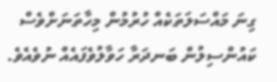ގިނަ މައްސަލަތަކެއް ހުރުމުން މިހާތަނަށްވެސް ކައުންސިލުން ބަނދަރާ ހަވާލުވެފައެއް ނުވެއެވެ.